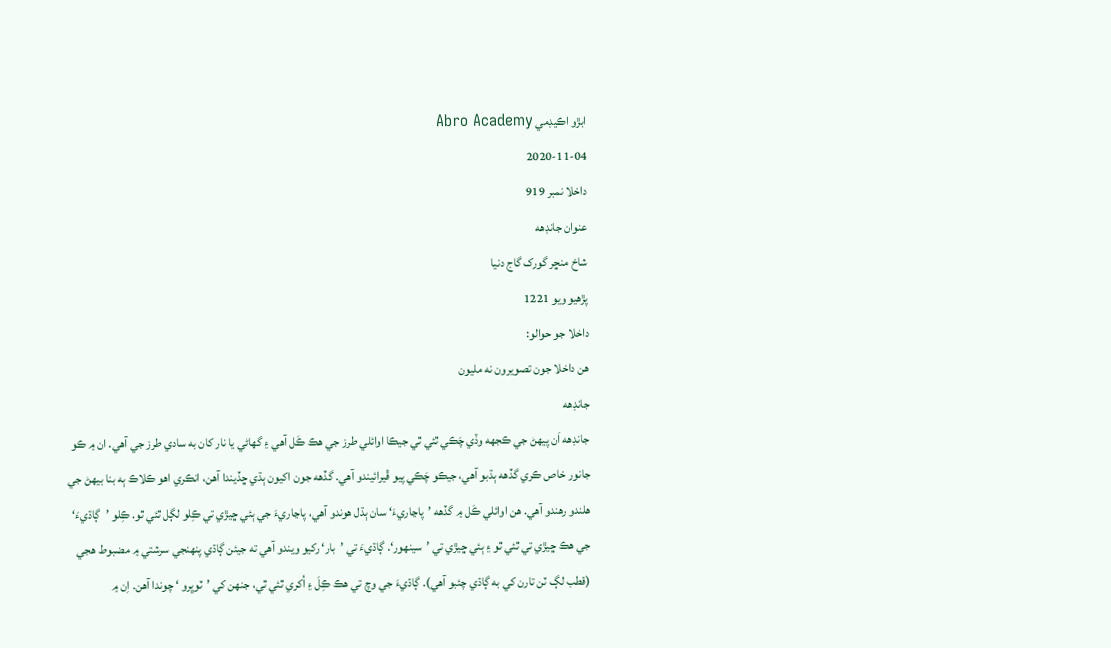ابڙو اڪيڊمي Abro Academy
2020-11-04
داخلا نمبر 919
عنوان جانڊهه
شاخ منڇر گورک گاج دنيا
پڙهيو ويو 1221
داخلا جو حوالو:
هن داخلا جون تصويرون نه مليون
جانڊهه
جانڊهه اَن پيهڻ جي ڪجهه وڏي چَڪي ٿئي ٿي جيڪا اوائلي طرز جي هڪ ڪَل آهي ۽ گهاڻي يا نار کان به سادي طرز جي آهي. ان ۾ ڪو جانور خاص ڪري گڏهه ٻڌبو آهي، جيڪو چَڪي پيو ڦيرائيندو آهي. گڏهه جون اکيون ٻڌي ڇڏيندا آهن، انڪري اهو ڪلاڪ ٻه بنا بيهڻ جي هلندو رهندو آهي. هن اوائلي ڪَل ۾ گڏهه ’پاڃاريءَ‘ سان ٻڌل هوندو آهي، پاڃاريءَ جي ٻئي ڇيڙي تي ڪِلو لڳل ٿئي ٿو. ڪِلو ’ڳاڌيءَ‘ جي هڪ ڇيڙي تي ٿئي ٿو ۽ ٻئي ڇيڙي تي ’سينهور‘. ڳاڌيءَ تي ’بار‘ رکيو ويندو آهي ته جيئن ڳاڌي پنهنجي سرشتي ۾ مضبوط هجي (قطب لڳ ٽن تارن کي به ڳاڌي چئبو آهي). ڳاڌيءَ جي وچ تي هڪ ڪِلَ ۽ اُکري ٿئي ٿي، جنهن کي ’ٽوڀرو ‘ چوندا آهن. اِن ۾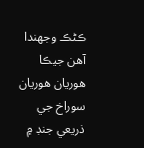ڪڻڪ وجهندا آهن جيڪا هوريان هوريان سوراخ جي ذريعي جنڊ ۾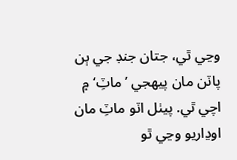وڃي ٿي، جتان جنڊ جي ٻن پاٽن مان پيهجي ’ماٽِ‘ ۾ اچي ٿي. پيٺل اٽو ماٽِ مان اوڍاريو وڃي ٿو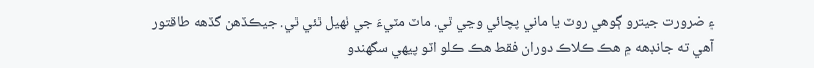۽ ضرورت جيترو ڳوهي روٽ يا ماني پچائي وڃي ٿي. ماٽ مٽيءَ جي ٺهيل ٿئي ٿي. جيڪڏهن گڏهه طاقتور آهي ته جانڊهه ۾ هڪ ڪلاڪ دوران فقط هڪ ڪلو اٽو پيهي سگهندو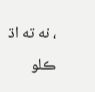، نه ته اڌ ڪلو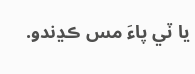يا ٽي پاءَ مس ڪڍندو.